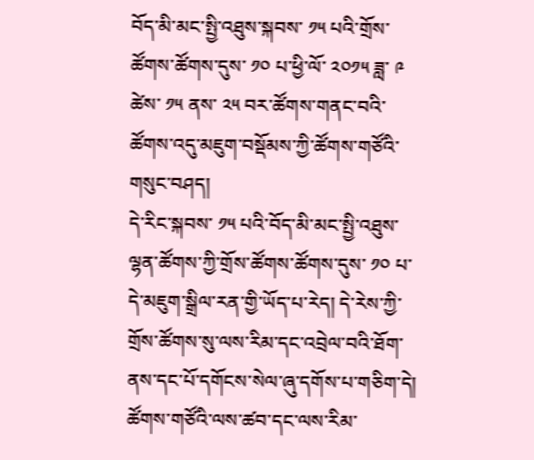བོད་མི་མང་སྤྱི་འཐུས་སྐབས་ ༡༥ པའི་གྲོས་ཚོགས་ཚོགས་དུས་ ༡༠ པ་ཕྱི་ལོ་ ༢༠༡༥ ཟླ་ ༩ ཚེས་ ༡༥ ནས་ ༢༥ བར་ཚོགས་གནང་བའི་ཚོགས་འདུ་མཇུག་བསྡོམས་ཀྱི་ཚོགས་གཙོའི་གསུང་བཤད།
དེ་རིང་སྐབས་ ༡༥ པའི་བོད་མི་མང་སྤྱི་འཐུས་ལྷན་ཚོགས་ཀྱི་གྲོས་ཚོགས་ཚོགས་དུས་ ༡༠ པ་དེ་མཇུག་སྒྲིལ་རན་གྱི་ཡོད་པ་རེད། དེ་རེས་ཀྱི་གྲོས་ཚོགས་སུ་ལས་རིམ་དང་འབྲེལ་བའི་ཐོག་ནས་དང་པོ་དགོངས་སེལ་ཞུ་དགོས་པ་གཅིག་དེ། ཚོགས་གཙོའི་ལས་ཚབ་དང་ལས་རིམ་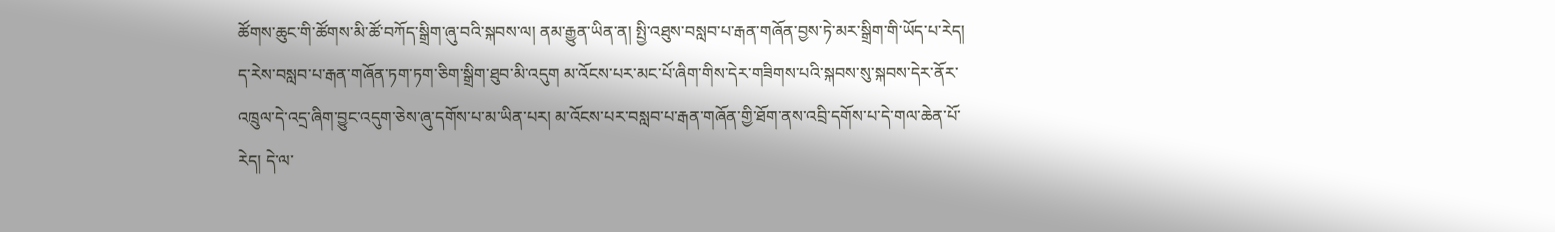ཚོགས་ཆུང་གི་ཚོགས་མི་ཚོ་བཀོད་སྒྲིག་ཞུ་བའི་སྐབས་ལ། ནམ་རྒྱུན་ཡིན་ན། སྤྱི་འཐུས་བསླབ་པ་རྒན་གཞོན་བྱས་ཏེ་མར་སྒྲིག་གི་ཡོད་པ་རེད། ད་རེས་བསླབ་པ་རྒན་གཞོན་ཏག་ཏག་ཅིག་སྒྲིག་ཐུབ་མི་འདུག མ་འོངས་པར་མང་པོ་ཞིག་གིས་དེར་གཟིགས་པའི་སྐབས་སུ་སྐབས་དེར་ནོར་འཁྲུལ་དེ་འདྲ་ཞིག་བྱུང་འདུག་ཅེས་ཞུ་དགོས་པ་མ་ཡིན་པར། མ་འོངས་པར་བསླབ་པ་རྒན་གཞོན་གྱི་ཐོག་ནས་འབྲི་དགོས་པ་དེ་གལ་ཆེན་པོ་རེད། དེ་ལ་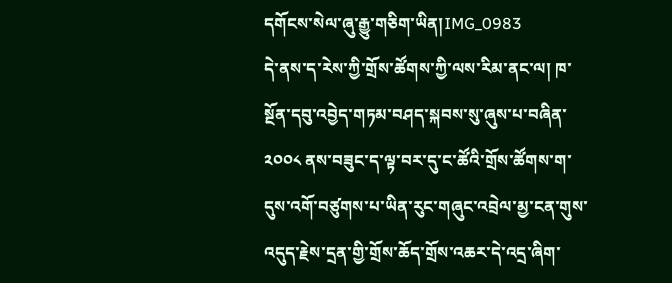དགོངས་སེལ་ཞུ་རྒྱུ་གཅིག་ཡིན།IMG_0983
དེ་ནས་ད་རེས་ཀྱི་གྲོས་ཚོགས་ཀྱི་ལས་རིམ་ནང་ལ། ཁ་སྔོན་དབུ་འབྱེད་གཏམ་བཤད་སྐབས་སུ་ཞུས་པ་བཞིན་ ༢༠༠༨ ནས་བཟུང་ད་ལྟ་བར་དུ་ང་ཚོའི་གྲོས་ཚོགས་ག་དུས་འགོ་བཙུགས་པ་ཡིན་རུང་གཞུང་འབྲེལ་མྱ་ངན་གུས་འདུད་རྗེས་དྲན་གྱི་གྲོས་ཆོད་གྲོས་འཆར་དེ་འདྲ་ཞིག་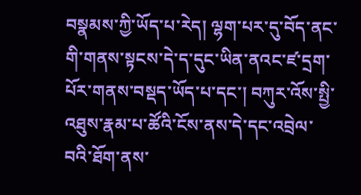བསྣམས་ཀྱི་ཡོད་པ་རེད། ལྷག་པར་དུ་བོད་ནང་གི་གནས་སྟངས་དེ་ད་དུང་ཡིན་ནའང་ཛ་དྲག་པོར་གནས་བསྡད་ཡོད་པ་དང་། བཀུར་འོས་སྤྱི་འཐུས་རྣམ་པ་ཚོའི་ངོས་ནས་དེ་དང་འབྲེལ་བའི་ཐོག་ནས་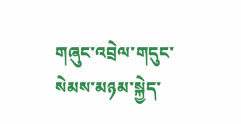གཞུང་འབྲེལ་གདུང་སེམས་མཉམ་སྐྱེད་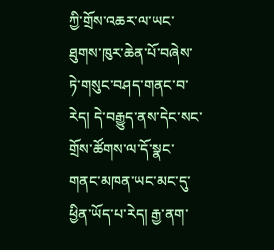ཀྱི་གྲོས་འཆར་ལ་ཡང་ཐུགས་ཁུར་ཆེན་པོ་བཞེས་ཏེ་གསུང་བཤད་གནང་བ་རེད། དེ་བརྒྱུད་ནས་དེང་སང་གྲོས་ཚོགས་ལ་དོ་སྣང་གནང་མཁན་ཡང་མང་དུ་ཕྱིན་ཡོད་པ་རེད། རྒྱ་ནག་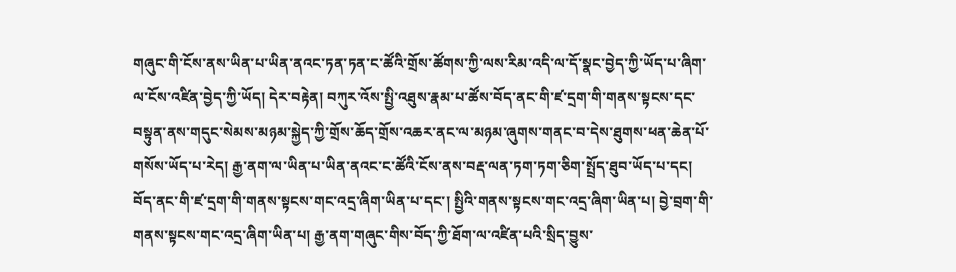གཞུང་གི་ངོས་ནས་ཡིན་པ་ཡིན་ནའང་ཏན་ཏན་ང་ཚོའི་གྲོས་ཚོགས་ཀྱི་ལས་རིམ་འདི་ལ་དོ་སྣང་བྱེད་ཀྱི་ཡོད་པ་ཞིག་ལ་ངོས་འཛིན་བྱེད་ཀྱི་ཡོད། དེར་བརྟེན། བཀུར་འོས་སྤྱི་འཐུས་རྣམ་པ་ཚོས་བོད་ནང་གི་ཛ་དྲག་གི་གནས་སྟངས་དང་བསྟུན་ནས་གདུང་སེམས་མཉམ་སྐྱེད་ཀྱི་གྲོས་ཆོད་གྲོས་འཆར་ནང་ལ་མཉམ་ཞུགས་གནང་བ་དེས་ཐུགས་ཕན་ཆེན་པོ་གསོས་ཡོད་པ་རེད། རྒྱ་ནག་ལ་ཡིན་པ་ཡིན་ནའང་ང་ཚོའི་ངོས་ནས་བརྡ་ལན་ཏག་ཏག་ཅིག་སྤྲོད་ཐུབ་ཡོད་པ་དང། བོད་ནང་གི་ཛ་དྲག་གི་གནས་སྟངས་གང་འདྲ་ཞིག་ཡིན་པ་དང་། སྤྱིའི་གནས་སྟངས་གང་འདྲ་ཞིག་ཡིན་པ། བྱེ་བྲག་གི་གནས་སྟངས་གང་འདྲ་ཞིག་ཡིན་པ། རྒྱ་ནག་གཞུང་གིས་བོད་ཀྱི་ཐོག་ལ་འཛིན་པའི་སྲིད་བྱུས་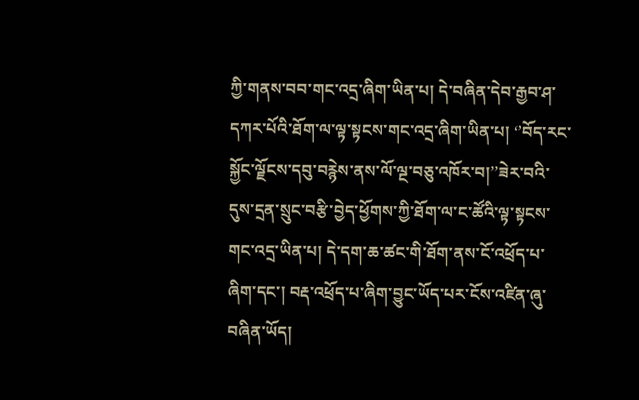ཀྱི་གནས་བབ་གང་འདྲ་ཞིག་ཡིན་པ། དེ་བཞིན་དེབ་རྒྱབ་ཤ་དཀར་པོའི་ཐོག་ལ་ལྟ་སྟངས་གང་འདྲ་ཞིག་ཡིན་པ། ‘’བོད་རང་སྐྱོང་ལྗོངས་དབུ་བརྙེས་ནས་ལོ་ལྔ་བཅུ་འཁོར་བ།’’ཟེར་བའི་དུས་དྲན་སྲུང་བརྩི་བྱེད་ཕྱོགས་ཀྱི་ཐོག་ལ་ང་ཚོའི་ལྟ་སྟངས་གང་འདྲ་ཡིན་པ། དེ་དག་ཆ་ཚང་གི་ཐོག་ནས་ངོ་འཕྲོད་པ་ཞིག་དང་། བརྡ་འཕྲོད་པ་ཞིག་བྱུང་ཡོད་པར་ངོས་འཛིན་ཞུ་བཞིན་ཡོད།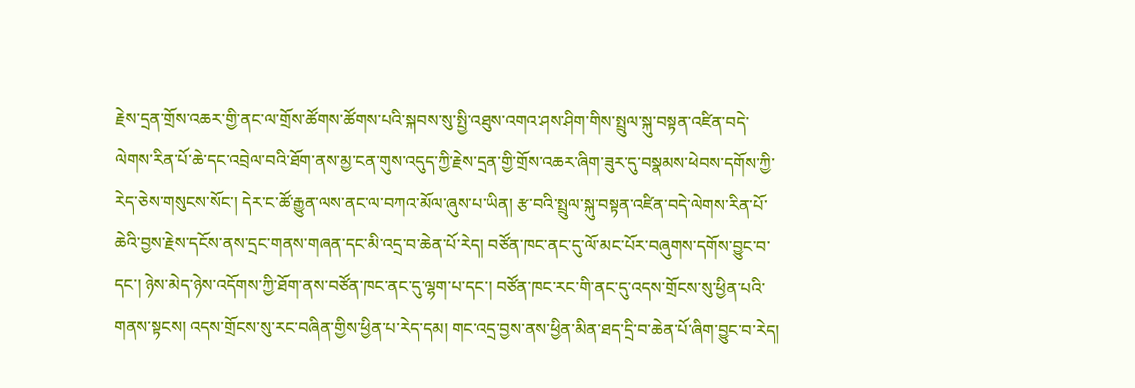རྗེས་དྲན་གྲོས་འཆར་གྱི་ནང་ལ་གྲོས་ཚོགས་ཚོགས་པའི་སྐབས་སུ་སྤྱི་འཐུས་འགའ་ཤས་ཤིག་གིས་སྤྲུལ་སྐུ་བསྟན་འཛིན་བདེ་ལེགས་རིན་པོ་ཆེ་དང་འབྲེལ་བའི་ཐོག་ནས་མྱ་ངན་གུས་འདུད་ཀྱི་རྗེས་དྲན་གྱི་གྲོས་འཆར་ཞིག་ཟུར་དུ་བསྣམས་ཕེབས་དགོས་ཀྱི་རེད་ཅེས་གསུངས་སོང་། དེར་ང་ཚོ་རྒྱུན་ལས་ནང་ལ་བཀའ་མོལ་ཞུས་པ་ཡིན། རྩ་བའི་སྤྲུལ་སྐུ་བསྟན་འཛིན་བདེ་ལེགས་རིན་པོ་ཆེའི་བྱས་རྗེས་དངོས་ནས་དྲང་གནས་གཞན་དང་མི་འདྲ་བ་ཆེན་པོ་རེད། བཙོན་ཁང་ནང་དུ་ལོ་མང་པོར་བཞུགས་དགོས་བྱུང་བ་དང་། ཉེས་མེད་ཉེས་འདོགས་ཀྱི་ཐོག་ནས་བཙོན་ཁང་ནང་དུ་ལྷག་པ་དང་། བཙོན་ཁང་རང་གི་ནང་དུ་འདས་གྲོངས་སུ་ཕྱིན་པའི་གནས་སྟངས། འདས་གྲོངས་སུ་རང་བཞིན་གྱིས་ཕྱིན་པ་རེད་དམ། གང་འདྲ་བྱས་ནས་ཕྱིན་མིན་ཐད་དྲི་བ་ཆེན་པོ་ཞིག་བྱུང་བ་རེད།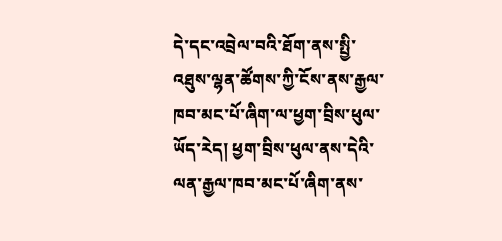དེ་དང་འབྲེལ་བའི་ཐོག་ནས་སྤྱི་འཐུས་ལྷན་ཚོགས་ཀྱི་ངོས་ནས་རྒྱལ་ཁབ་མང་པོ་ཞིག་ལ་ཕྱག་བྲིས་ཕུལ་ཡོད་རེད། ཕྱག་བྲིས་ཕུལ་ནས་དེའི་ལན་རྒྱལ་ཁབ་མང་པོ་ཞིག་ནས་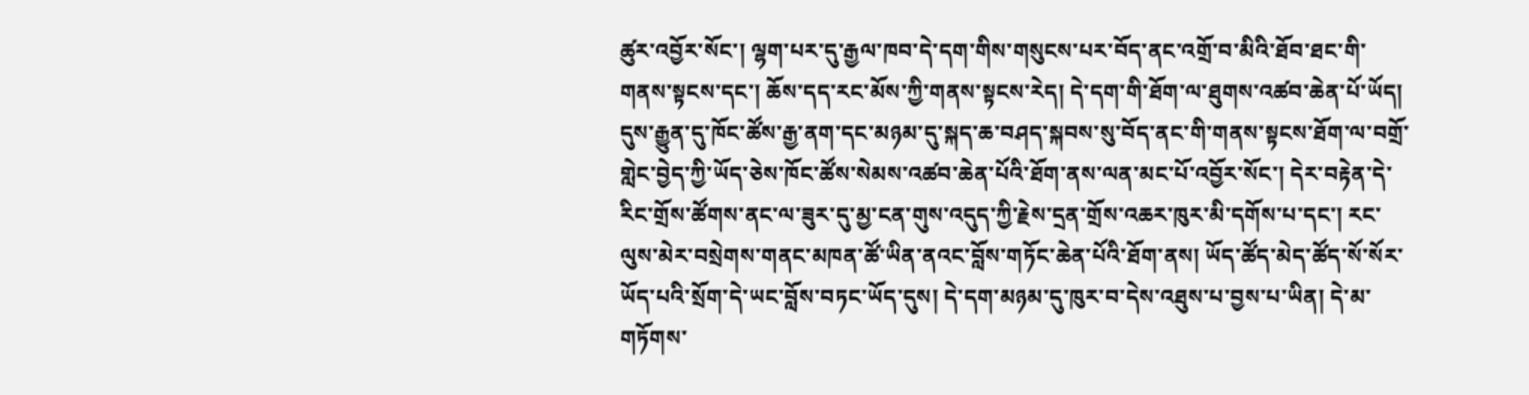ཚུར་འབྱོར་སོང་། ལྷག་པར་དུ་རྒྱལ་ཁབ་དེ་དག་གིས་གསུངས་པར་བོད་ནང་འགྲོ་བ་མིའི་ཐོབ་ཐང་གི་གནས་སྟངས་དང་། ཆོས་དད་རང་མོས་ཀྱི་གནས་སྟངས་རེད། དེ་དག་གི་ཐོག་ལ་ཐུགས་འཚབ་ཆེན་པོ་ཡོད། དུས་རྒྱུན་དུ་ཁོང་ཚོས་རྒྱ་ནག་དང་མཉམ་དུ་སྐད་ཆ་བཤད་སྐབས་སུ་བོད་ནང་གི་གནས་སྟངས་ཐོག་ལ་བགྲོ་གླེང་བྱེད་ཀྱི་ཡོད་ཅེས་ཁོང་ཚོས་སེམས་འཚབ་ཆེན་པོའི་ཐོག་ནས་ལན་མང་པོ་འབྱོར་སོང་། དེར་བརྟེན་དེ་རིང་གྲོས་ཚོགས་ནང་ལ་ཟུར་དུ་མྱ་ངན་གུས་འདུད་ཀྱི་རྗེས་དྲན་གྲོས་འཆར་ཁུར་མི་དགོས་པ་དང་། རང་ལུས་མེར་བསྲེགས་གནང་མཁན་ཚོ་ཡིན་ནའང་བློས་གཏོང་ཆེན་པོའི་ཐོག་ནས། ཡོད་ཚོད་མེད་ཚོད་སོ་སོར་ཡོད་པའི་སྲོག་དེ་ཡང་བློས་བཏང་ཡོད་དུས། དེ་དག་མཉམ་དུ་ཁུར་བ་དེས་འཐུས་པ་བྱས་པ་ཡིན། དེ་མ་གཏོགས་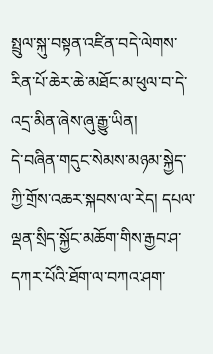སྤྲུལ་སྐུ་བསྟན་འཛིན་བདེ་ལེགས་རིན་པོ་ཆེར་ཆེ་མཐོང་མ་ཕུལ་བ་དེ་འདྲ་མིན་ཞེས་ཞུ་རྒྱུ་ཡིན།
དེ་བཞིན་གདུང་སེམས་མཉམ་སྐྱེད་ཀྱི་གྲོས་འཆར་སྐབས་ལ་རེད། དཔལ་ལྡན་སྲིད་སྐྱོང་མཆོག་གིས་རྒྱབ་ཤ་དཀར་པོའི་ཐོག་ལ་བཀའ་ཤག་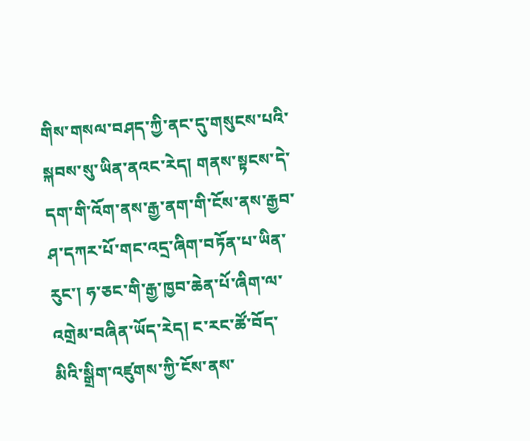གིས་གསལ་བཤད་ཀྱི་ནང་དུ་གསུངས་པའི་སྐབས་སུ་ཡིན་ནའང་རེད། གནས་སྟངས་དེ་དག་གི་འོག་ནས་རྒྱ་ནག་གི་ངོས་ནས་རྒྱབ་ཤ་དཀར་པོ་གང་འདྲ་ཞིག་བཏོན་པ་ཡིན་རུང་། ཧ་ཅང་གི་རྒྱ་ཁྱབ་ཆེན་པོ་ཞིག་ལ་འགྲེམ་བཞིན་ཡོད་རེད། ང་རང་ཚོ་བོད་མིའི་སྒྲིག་འཛུགས་ཀྱི་ངོས་ནས་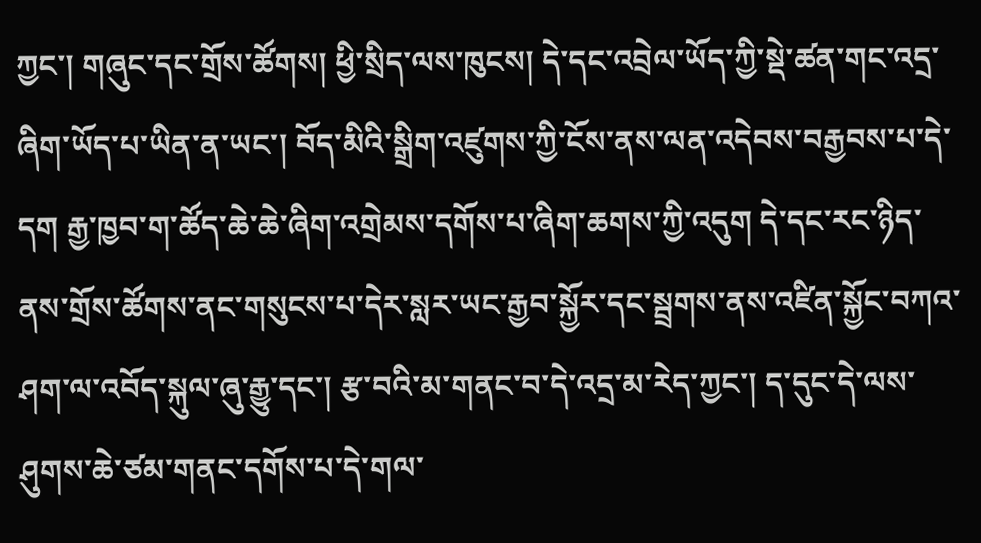ཀྱང་། གཞུང་དང་གྲོས་ཚོགས། ཕྱི་སྲིད་ལས་ཁུངས། དེ་དང་འབྲེལ་ཡོད་ཀྱི་སྡེ་ཚན་གང་འདྲ་ཞིག་ཡོད་པ་ཡིན་ན་ཡང་། བོད་མིའི་སྒྲིག་འཛུགས་ཀྱི་ངོས་ནས་ལན་འདེབས་བརྒྱབས་པ་དེ་དག རྒྱ་ཁྱབ་ག་ཚོད་ཆེ་ཆེ་ཞིག་འགྲེམས་དགོས་པ་ཞིག་ཆགས་ཀྱི་འདུག དེ་དང་རང་ཉིད་ནས་གྲོས་ཚོགས་ནང་གསུངས་པ་དེར་སླར་ཡང་རྒྱབ་སྐྱོར་དང་སྦྲགས་ནས་འཛིན་སྐྱོང་བཀའ་ཤག་ལ་འབོད་སྐུལ་ཞུ་རྒྱུ་དང་། རྩ་བའི་མ་གནང་བ་དེ་འདྲ་མ་རེད་ཀྱང་། ད་དུང་དེ་ལས་ཤུགས་ཆེ་ཙམ་གནང་དགོས་པ་དེ་གལ་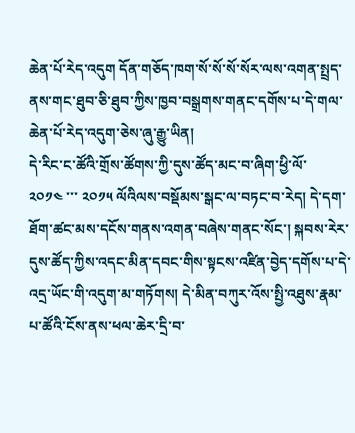ཆེན་པོ་རེད་འདུག དོན་གཅོད་ཁག་སོ་སོ་སོ་སོར་ལས་འགན་སྤྲད་ནས་གང་ཐུབ་ཅི་ཐུབ་ཀྱིས་ཁྱབ་བསྒྲགས་གནང་དགོས་པ་དེ་གལ་ཆེན་པོ་རེད་འདུག་ཅེས་ཞུ་རྒྱུ་ཡིན།
དེ་རིང་ང་ཚོའི་གྲོས་ཚོགས་ཀྱི་དུས་ཚོད་མང་བ་ཞིག་ཕྱི་ལོ་ ༢༠༡༤ ་་་ ༢༠༡༥ ལོའིལས་བསྡོམས་སྒང་ལ་བཏང་བ་རེད། དེ་དག་ཐོག་ཚང་མས་དངོས་གནས་འགན་བཞེས་གནང་སོང་། སྐབས་རེར་དུས་ཚོད་ཀྱིས་འདང་མིན་དབང་གིས་སྟངས་འཛིན་བྱེད་དགོས་པ་དེ་འདྲ་ཡོང་གི་འདུག་མ་གཏོགས། དེ་མིན་བཀུར་འོས་སྤྱི་འཐུས་རྣམ་པ་ཚོའི་ངོས་ནས་ཕལ་ཆེར་དྲི་བ་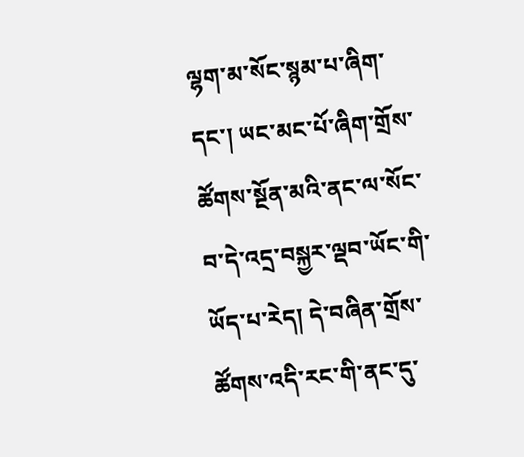ལྷག་མ་སོང་སྙམ་པ་ཞིག་དང་། ཡང་མང་པོ་ཞིག་གྲོས་ཚོགས་སྔོན་མའི་ནང་ལ་སོང་བ་དེ་འདྲ་བསྐྱར་ལྡབ་ཡོང་གི་ཡོད་པ་རེད། དེ་བཞིན་གྲོས་ཚོགས་འདི་རང་གི་ནང་དུ་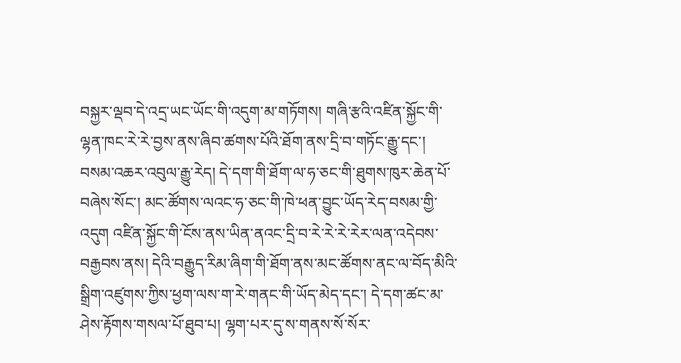བསྐྱར་ལྡབ་དེ་འདྲ་ཡང་ཡོང་གི་འདུག་མ་གཏོགས། གཞི་རྩའི་འཛིན་སྐྱོང་གི་ལྷན་ཁང་རེ་རེ་བྱས་ནས་ཞིབ་ཚགས་པོའི་ཐོག་ནས་དྲི་བ་གཏོང་རྒྱུ་དང་། བསམ་འཆར་འབུལ་རྒྱུ་རེད། དེ་དག་གི་ཐོག་ལ་ཧ་ཅང་གི་ཐུགས་ཁུར་ཆེན་པོ་བཞེས་སོང་། མང་ཚོགས་ལའང་ཧ་ཅང་གི་ཁེ་ཕན་བྱུང་ཡོད་རེད་བསམ་གྱི་འདུག འཛིན་སྐྱོང་གི་ངོས་ནས་ཡིན་ནའང་དྲི་བ་རེ་རེ་རེ་རེར་ལན་འདེབས་བརྒྱབས་ནས། དེའི་བརྒྱུད་རིམ་ཞིག་གི་ཐོག་ནས་མང་ཚོགས་ནང་ལ་བོད་མིའི་སྒྲིག་འཛུགས་ཀྱིས་ཕྱག་ལས་ག་རེ་གནང་གི་ཡོད་མེད་དང་། དེ་དག་ཚང་མ་ཤེས་རྟོགས་གསལ་པོ་ཐུབ་པ། ལྷག་པར་དུ་ས་གནས་སོ་སོར་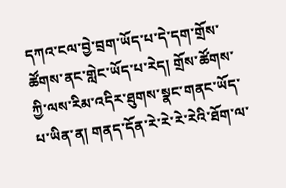དཀའ་ངལ་བྱེ་བྲག་ཡོད་པ་དེ་དག་གྲོས་ཚོགས་ནང་གླེང་ཡོད་པ་རེད། གྲོས་ཚོགས་ཀྱི་ལས་རིམ་འདིར་ཐུགས་སྣང་གནང་ཡོད་པ་ཡིན་ན། གནད་དོན་རེ་རེ་རེ་རེའི་ཐོག་ལ་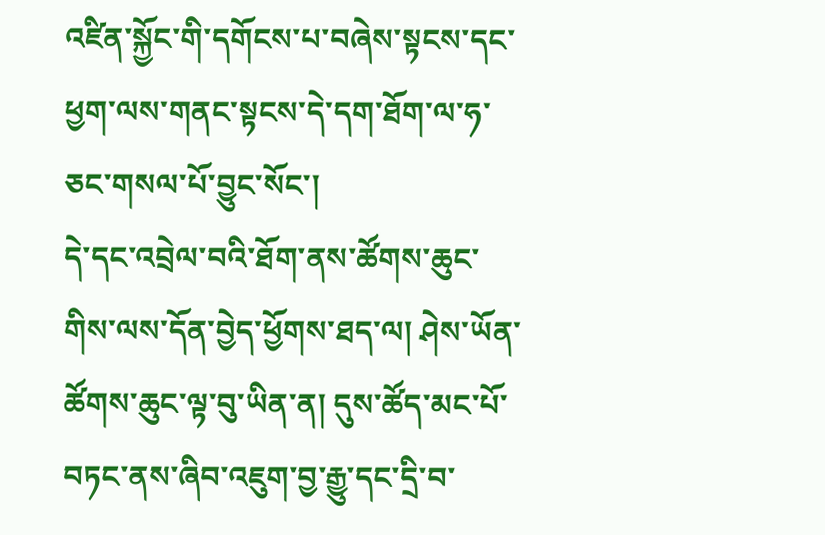འཛིན་སྐྱོང་གི་དགོངས་པ་བཞེས་སྟངས་དང་ཕྱག་ལས་གནང་སྟངས་དེ་དག་ཐོག་ལ་ཧ་ཅང་གསལ་པོ་བྱུང་སོང་།
དེ་དང་འབྲེལ་བའི་ཐོག་ནས་ཚོགས་ཆུང་གིས་ལས་དོན་བྱེད་ཕྱོགས་ཐད་ལ། ཤེས་ཡོན་ཚོགས་ཆུང་ལྟ་བུ་ཡིན་ན། དུས་ཚོད་མང་པོ་བཏང་ནས་ཞིབ་འཇུག་བྱ་རྒྱུ་དང་དྲི་བ་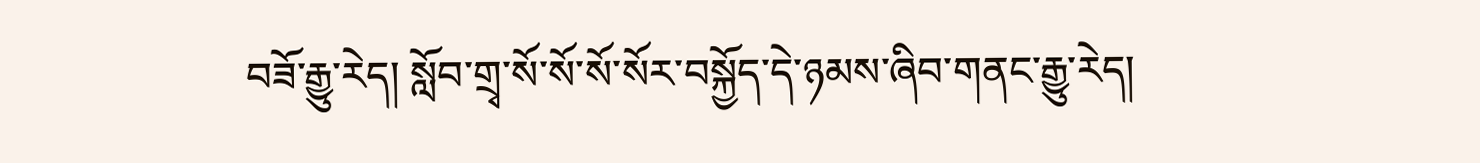བཟོ་རྒྱུ་རེད། སློབ་གྲྭ་སོ་སོ་སོ་སོར་བསྐྱོད་དེ་ཉམས་ཞིབ་གནང་རྒྱུ་རེད།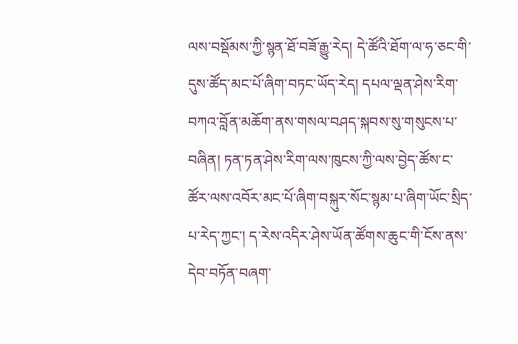ལས་བསྡོམས་ཀྱི་སྙན་ཐོ་བཟོ་རྒྱུ་རེད། དེ་ཚོའི་ཐོག་ལ་ཧ་ཅང་གི་དུས་ཚོད་མང་པོ་ཞིག་བཏང་ཡོད་རེད། དཔལ་ལྡན་ཤེས་རིག་བཀའ་བློན་མཆོག་ནས་གསལ་བཤད་སྐབས་སུ་གསུངས་པ་བཞིན། ཏན་ཏན་ཤེས་རིག་ལས་ཁུངས་ཀྱི་ལས་བྱེད་ཚོས་ང་ཚོར་ལས་འབོར་མང་པོ་ཞིག་བསྐུར་སོང་སྙམ་པ་ཞིག་ཡོང་སྲིད་པ་རེད་ཀྱང་། ད་རེས་འདིར་ཤེས་ཡོན་ཚོགས་ཆུང་གི་ངོས་ནས་དེབ་བཏོན་བཞག་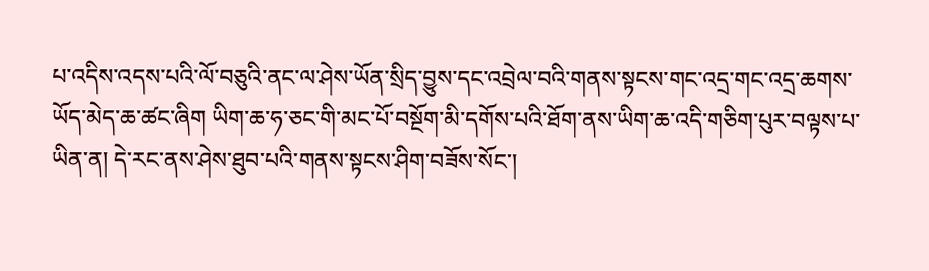པ་འདིས་འདས་པའི་ལོ་བཅུའི་ནང་ལ་ཤེས་ཡོན་སྲིད་བྱུས་དང་འབྲེལ་བའི་གནས་སྟངས་གང་འདྲ་གང་འདྲ་ཆགས་ཡོད་མེད་ཆ་ཚང་ཞིག ཡིག་ཆ་ཧ་ཅང་གི་མང་པོ་བསྔོག་མི་དགོས་པའི་ཐོག་ནས་ཡིག་ཆ་འདི་གཅིག་པུར་བལྟས་པ་ཡིན་ན། དེ་རང་ནས་ཤེས་ཐུབ་པའི་གནས་སྟངས་ཤིག་བཟོས་སོང་།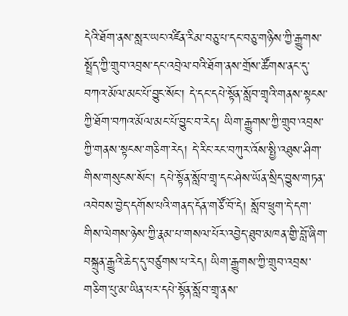དེའི་ཐོག་ནས་སླར་ཡང་འཛིན་རིམ་བཅུ་པ་དང་བཅུ་གཉིས་ཀྱི་རྒྱུགས་སྤྲོད་ཀྱི་གྲུབ་འབྲས་དང་འབྲེལ་བའི་ཐོག་ནས་གྲོས་ཚོགས་ནང་དུ་བཀའ་མོལ་མང་པོ་བྱུང་སོང་། དེ་དང་དཔེ་སྟོན་སློབ་གྲྭའི་གནས་སྟངས་ཀྱི་ཐོག་བཀའ་མོལ་མང་པོ་བྱུང་བ་རེད། ཡིག་རྒྱུགས་ཀྱི་གྲུབ་འབྲས་ཀྱི་གནས་སྟངས་གཅིག་རེད། དེ་རིང་རང་བཀུར་འོས་སྤྱི་འཐུས་ཤིག་གིས་གསུངས་སོང་། དཔེ་སྟོན་སློབ་གྲྭ་དང་ཤེས་ཡོན་སྲིད་བྱུས་གཏན་འབེབས་བྱེད་དགོས་པའི་གནད་དོན་གཙོ་བོ་དེ། སློབ་ཕྲུག་དེ་དག་གིས་ལེགས་ཉེས་ཀྱི་རྣམ་པ་གསལ་པོར་འབྱེད་ཐུབ་མཁན་གྱི་བློ་ཞིག་བསྐྲུན་རྒྱུའི་ཆེད་དུ་བཙུགས་པ་རེད། ཡིག་རྒྱུགས་ཀྱི་གྲུབ་འབྲས་གཅིག་པུ་མ་ཡིན་པར་དཔེ་སྟོན་སློབ་གྲྭ་ནས་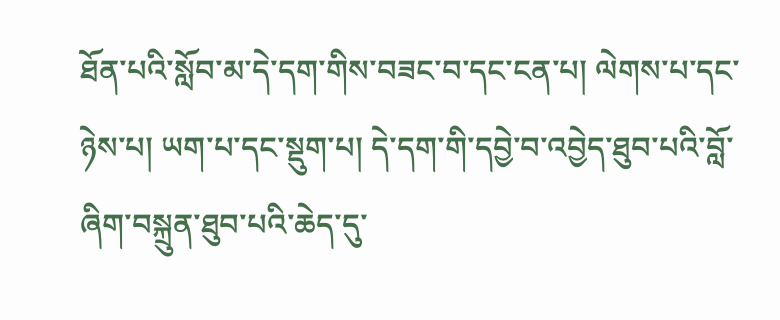ཐོན་པའི་སློབ་མ་དེ་དག་གིས་བཟང་བ་དང་ངན་པ། ལེགས་པ་དང་ཉེས་པ། ཡག་པ་དང་སྡུག་པ། དེ་དག་གི་དབྱེ་བ་འབྱེད་ཐུབ་པའི་བློ་ཞིག་བསྐྲུན་ཐུབ་པའི་ཆེད་དུ་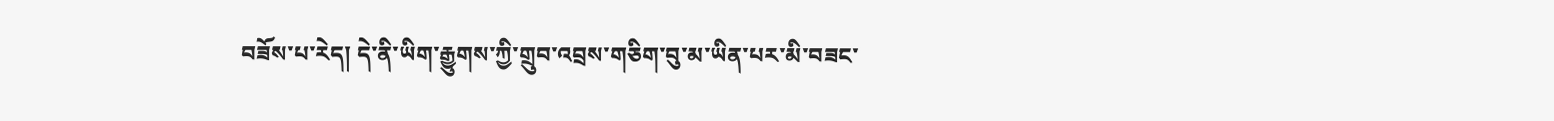བཟོས་པ་རེད། དེ་ནི་ཡིག་རྒྱུགས་ཀྱི་གྲུབ་འབྲས་གཅིག་བུ་མ་ཡིན་པར་མི་བཟང་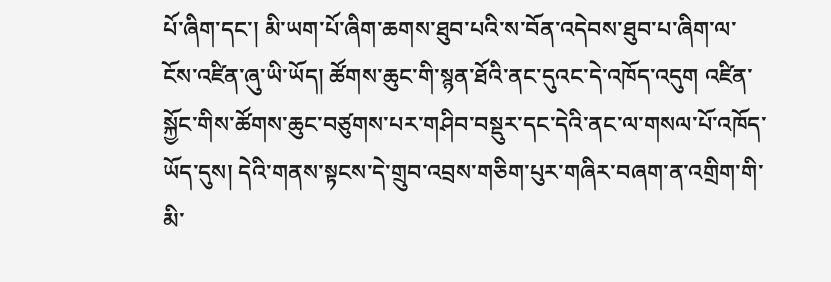པོ་ཞིག་དང་། མི་ཡག་པོ་ཞིག་ཆགས་ཐུབ་པའི་ས་བོན་འདེབས་ཐུབ་པ་ཞིག་ལ་ངོས་འཛིན་ཞུ་ཡི་ཡོད། ཚོགས་ཆུང་གི་སྙན་ཐོའི་ནང་དུའང་དེ་འཁོད་འདུག འཛིན་སྐྱོང་གིས་ཚོགས་ཆུང་བཙུགས་པར་གཤིབ་བསྡུར་དང་དེའི་ནང་ལ་གསལ་པོ་འཁོད་ཡོད་དུས། དེའི་གནས་སྟངས་དེ་གྲུབ་འབྲས་གཅིག་པུར་གཞིར་བཞག་ན་འགྲིག་གི་མི་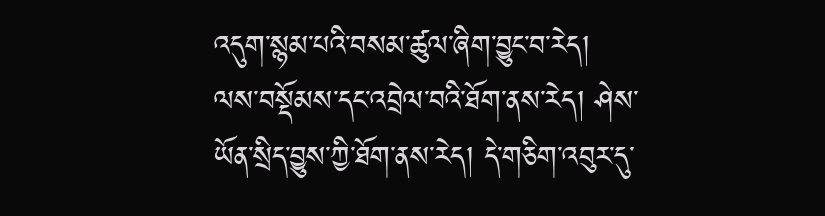འདུག་སྙམ་པའི་བསམ་ཚུལ་ཞིག་བྱུང་བ་རེད། ལས་བསྡོམས་དང་འབྲེལ་བའི་ཐོག་ནས་རེད། ཤེས་ཡོན་སྲིད་བྱུས་ཀྱི་ཐོག་ནས་རེད། དེ་གཅིག་འབུར་དུ་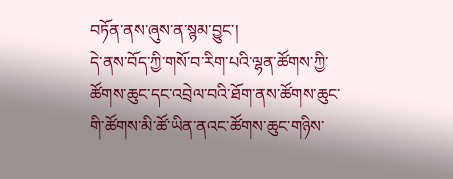བཏོན་ནས་ཞུས་ན་སྙམ་བྱུང་།
དེ་ནས་བོད་ཀྱི་གསོ་བ་རིག་པའི་ལྷན་ཚོགས་ཀྱི་ཚོགས་ཆུང་དང་འབྲེལ་བའི་ཐོག་ནས་ཚོགས་ཆུང་གི་ཚོགས་མི་ཚོ་ཡིན་ནའང་ཚོགས་ཆུང་གཉིས་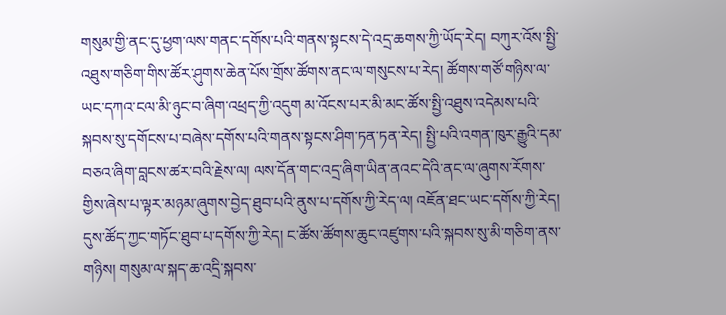གསུམ་གྱི་ནང་དུ་ཕྱག་ལས་གནང་དགོས་པའི་གནས་སྟངས་དེ་འདྲ་ཆགས་ཀྱི་ཡོད་རེད། བཀུར་འོས་སྤྱི་འཐུས་གཅིག་གིས་ཚོར་ཤུགས་ཆེན་པོས་གྲོས་ཚོགས་ནང་ལ་གསུངས་པ་རེད། ཚོགས་གཙོ་གཉིས་ལ་ཡང་དཀའ་ངལ་མི་ཉུང་བ་ཞིག་འཕྲད་ཀྱི་འདུག མ་འོངས་པར་མི་མང་ཚོས་སྤྱི་འཐུས་འདེམས་པའི་སྐབས་སུ་དགོངས་པ་བཞེས་དགོས་པའི་གནས་སྟངས་ཤིག་ཏན་ཏན་རེད། སྤྱི་པའི་འགན་ཁུར་རྒྱུའི་དམ་བཅའ་ཞིག་བླངས་ཚར་བའི་རྗེས་ལ། ལས་དོན་གང་འདྲ་ཞིག་ཡིན་ནའང་དེའི་ནང་ལ་ཞུགས་རོགས་གྱིས་ཞེས་པ་ལྟར་མཉམ་ཞུགས་བྱེད་ཐུབ་པའི་ནུས་པ་དགོས་ཀྱི་རེད་ལ། འཇོན་ཐང་ཡང་དགོས་ཀྱི་རེད། དུས་ཚོད་ཀྱང་གཏོང་ཐུབ་པ་དགོས་ཀྱི་རེད། ང་ཚོས་ཚོགས་ཆུང་འཛུགས་པའི་སྐབས་སུ་མི་གཅིག་ནས་གཉིས། གསུམ་ལ་སྐད་ཆ་འདྲི་སྐབས་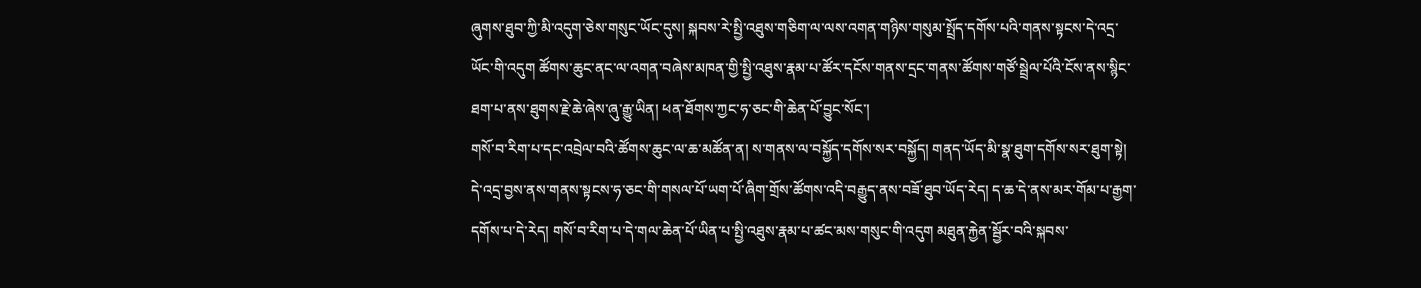ཞུགས་ཐུབ་ཀྱི་མི་འདུག་ཅེས་གསུང་ཡོང་དུས། སྐབས་རེ་སྤྱི་འཐུས་གཅིག་ལ་ལས་འགན་གཉིས་གསུམ་སྤྲོད་དགོས་པའི་གནས་སྟངས་དེ་འདྲ་ཡོང་གི་འདུག ཚོགས་ཆུང་ནང་ལ་འགན་བཞེས་མཁན་གྱི་སྤྱི་འཐུས་རྣམ་པ་ཚོར་དངོས་གནས་དྲང་གནས་ཚོགས་གཙོ་སྦྲེལ་པོའི་ངོས་ནས་སྙིང་ཐག་པ་ནས་ཐུགས་རྗེ་ཆེ་ཞེས་ཞུ་རྒྱུ་ཡིན། ཕན་ཐོགས་ཀྱང་ཧ་ཅང་གི་ཆེན་པོ་བྱུང་སོང་།
གསོ་བ་རིག་པ་དང་འབྲེལ་བའི་ཚོགས་ཆུང་ལ་ཆ་མཚོན་ན། ས་གནས་ལ་བསྐྱོད་དགོས་སར་བསྐྱོད། གནད་ཡོད་མི་སྣ་ཐུག་དགོས་སར་ཐུག་སྟེ། དེ་འདྲ་བྱས་ནས་གནས་སྟངས་ཧ་ཅང་གི་གསལ་པོ་ཡག་པོ་ཞིག་གྲོས་ཚོགས་འདི་བརྒྱུད་ནས་བཟོ་ཐུབ་ཡོད་རེད། ད་ཆ་དེ་ནས་མར་གོམ་པ་རྒྱག་དགོས་པ་དེ་རེད། གསོ་བ་རིག་པ་དེ་གལ་ཆེན་པོ་ཡིན་པ་སྤྱི་འཐུས་རྣམ་པ་ཚང་མས་གསུང་གི་འདུག མཐུན་རྐྱེན་སྦྱོར་བའི་སྐབས་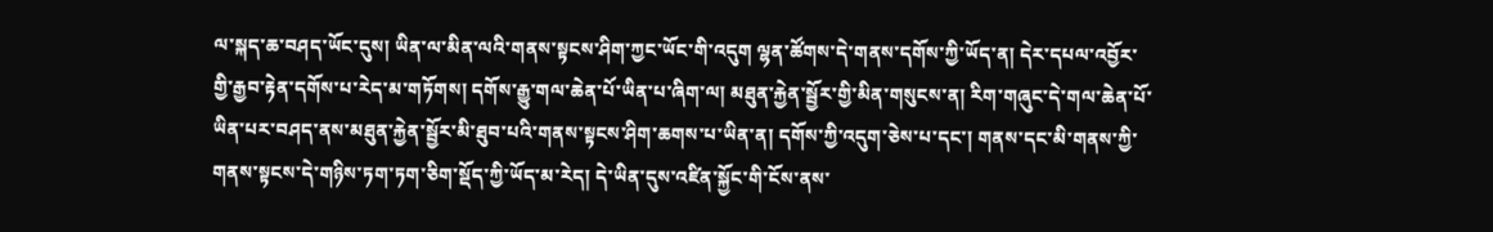ལ་སྐད་ཆ་བཤད་ཡོང་དུས། ཡིན་ལ་མིན་ལའི་གནས་སྟངས་ཤིག་ཀྱང་ཡོང་གི་འདུག ལྷན་ཚོགས་དེ་གནས་དགོས་ཀྱི་ཡོད་ན། དེར་དཔལ་འབྱོར་གྱི་རྒྱབ་རྟེན་དགོས་པ་རེད་མ་གཏོགས། དགོས་རྒྱུ་གལ་ཆེན་པོ་ཡིན་པ་ཞིག་ལ། མཐུན་རྐྱེན་སྦྱོར་གྱི་མིན་གསུངས་ན། རིག་གཞུང་དེ་གལ་ཆེན་པོ་ཡིན་པར་བཤད་ནས་མཐུན་རྐྱེན་སྦྱོར་མི་ཐུབ་པའི་གནས་སྟངས་ཤིག་ཆགས་པ་ཡིན་ན། དགོས་ཀྱི་འདུག་ཅེས་པ་དང་། གནས་དང་མི་གནས་ཀྱི་གནས་སྟངས་དེ་གཉིས་ཏག་ཏག་ཅིག་སྡོད་ཀྱི་ཡོད་མ་རེད། དེ་ཡིན་དུས་འཛིན་སྐྱོང་གི་ངོས་ནས་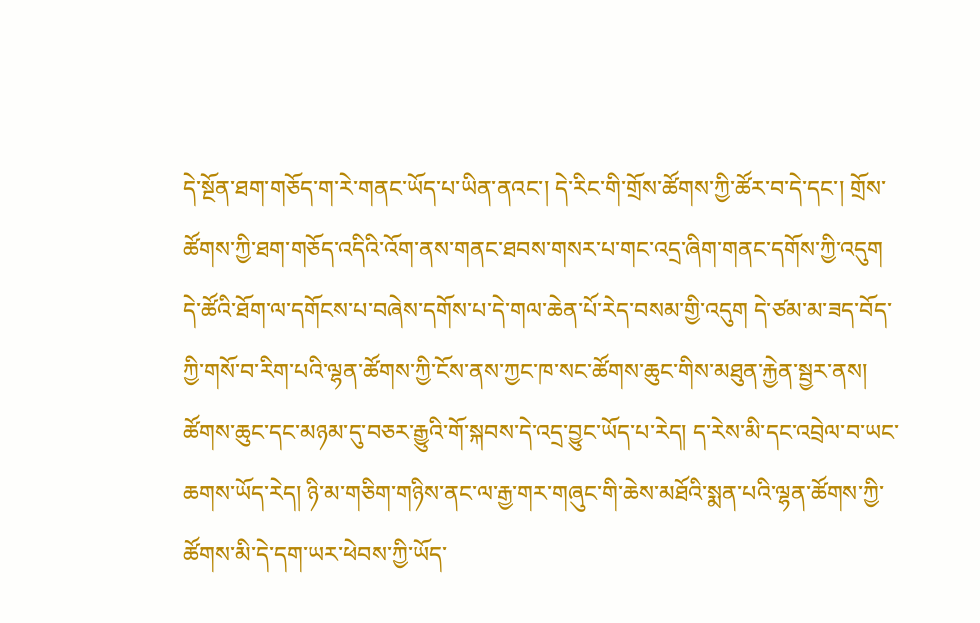དེ་སྔོན་ཐག་གཅོད་ག་རེ་གནང་ཡོད་པ་ཡིན་ནའང་། དེ་རིང་གི་གྲོས་ཚོགས་ཀྱི་ཚོར་བ་དེ་དང་། གྲོས་ཚོགས་ཀྱི་ཐག་གཅོད་འདིའི་འོག་ནས་གནང་ཐབས་གསར་པ་གང་འདྲ་ཞིག་གནང་དགོས་ཀྱི་འདུག དེ་ཚོའི་ཐོག་ལ་དགོངས་པ་བཞེས་དགོས་པ་དེ་གལ་ཆེན་པོ་རེད་བསམ་གྱི་འདུག དེ་ཙམ་མ་ཟད་བོད་ཀྱི་གསོ་བ་རིག་པའི་ལྷན་ཚོགས་ཀྱི་ངོས་ནས་ཀྱང་ཁ་སང་ཚོགས་ཆུང་གིས་མཐུན་རྐྱེན་སྦྱར་ནས། ཚོགས་ཆུང་དང་མཉམ་དུ་བཅར་རྒྱུའི་གོ་སྐབས་དེ་འདྲ་བྱུང་ཡོད་པ་རེད། ད་རེས་མི་དང་འབྲེལ་བ་ཡང་ཆགས་ཡོད་རེད། ཉི་མ་གཅིག་གཉིས་ནང་ལ་རྒྱ་གར་གཞུང་གི་ཆེས་མཐོའི་སྨན་པའི་ལྷན་ཚོགས་ཀྱི་ཚོགས་མི་དེ་དག་ཡར་ཕེབས་ཀྱི་ཡོད་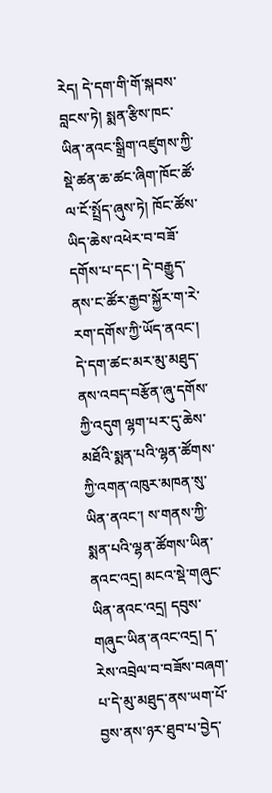རེད། དེ་དག་གི་གོ་སྐབས་བླངས་ཏེ། སྨན་རྩིས་ཁང་ཡིན་ནའང་སྒྲིག་འཛུགས་ཀྱི་སྡེ་ཚན་ཆ་ཚང་ཞིག་ཁོང་ཚོ་ལ་ངོ་སྤྲོད་ཞུས་ཏེ། ཁོང་ཚོས་ཡིད་ཆེས་འཕེར་བ་བཟོ་དགོས་པ་དང་། དེ་བརྒྱུད་ནས་ང་ཚོར་རྒྱབ་སྐྱོར་ག་རེ་རག་དགོས་ཀྱི་ཡོད་ནའང་། དེ་དག་ཚང་མར་མུ་མཐུད་ནས་འབད་བརྩོན་ཞུ་དགོས་ཀྱི་འདུག ལྷག་པར་དུ་ཆེས་མཐོའི་སྨན་པའི་ལྷན་ཚོགས་ཀྱི་འགན་འཁུར་མཁན་སུ་ཡིན་ནའང་། ས་གནས་ཀྱི་སྨན་པའི་ལྷན་ཚོགས་ཡིན་ནའང་འདྲ། མངའ་སྡེ་གཞུང་ཡིན་ནའང་འདྲ། དབུས་གཞུང་ཡིན་ནའང་འདྲ། ད་རེས་འབྲེལ་བ་བཟོས་བཞག་པ་དེ་མུ་མཐུད་ནས་ཡག་པོ་བྱས་ནས་ཉར་ཐུབ་པ་བྱེད་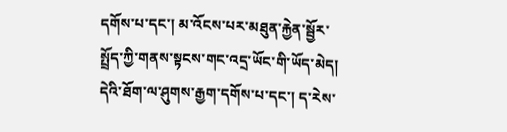དགོས་པ་དང་། མ་འོངས་པར་མཐུན་རྐྱེན་སྦྱོར་སྤྲོད་ཀྱི་གནས་སྟངས་གང་འདྲ་ཡོང་གི་ཡོད་མེད། དེའི་ཐོག་ལ་ཤུགས་རྒྱག་དགོས་པ་དང་། ད་རེས་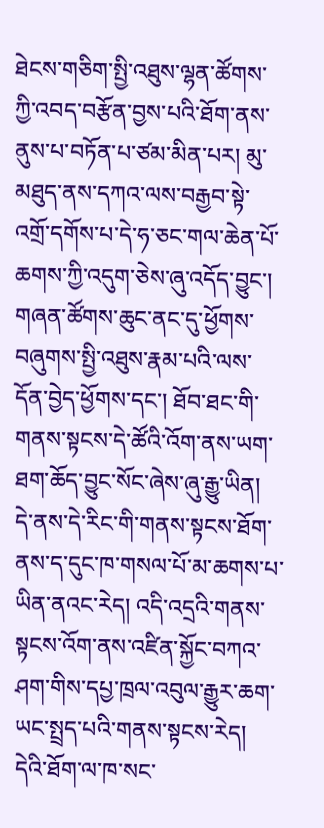ཐེངས་གཅིག་སྤྱི་འཐུས་ལྷན་ཚོགས་ཀྱི་འབད་བརྩོན་བྱས་པའི་ཐོག་ནས་ནུས་པ་བཏོན་པ་ཙམ་མིན་པར། མུ་མཐུད་ནས་དཀའ་ལས་བརྒྱབ་སྟེ་འགྲོ་དགོས་པ་དེ་ཧ་ཅང་གལ་ཆེན་པོ་ཆགས་ཀྱི་འདུག་ཅེས་ཞུ་འདོད་བྱུང་།
གཞན་ཚོགས་ཆུང་ནང་དུ་ཕྱོགས་བཞུགས་སྤྱི་འཐུས་རྣམ་པའི་ལས་དོན་བྱེད་ཕྱོགས་དང་། ཐོབ་ཐང་གི་གནས་སྟངས་དེ་ཚོའི་འོག་ནས་ཡག་ཐག་ཆོད་བྱུང་སོང་ཞེས་ཞུ་རྒྱུ་ཡིན།
དེ་ནས་དེ་རིང་གི་གནས་སྟངས་ཐོག་ནས་ད་དུང་ཁ་གསལ་པོ་མ་ཆགས་པ་ཡིན་ནའང་རེད། འདི་འདྲའི་གནས་སྟངས་འོག་ནས་འཛིན་སྐྱོང་བཀའ་ཤག་གིས་དཔྱ་ཁྲལ་འབུལ་རྒྱུར་ཆག་ཡང་སྤྲད་པའི་གནས་སྟངས་རེད། དེའི་ཐོག་ལ་ཁ་སང་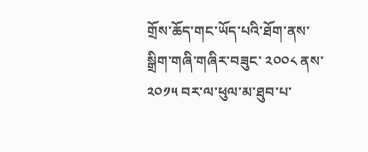གྲོས་ཆོད་གང་ཡོད་པའི་ཐོག་ནས་སྒྲིག་གཞི་གཞིར་བཟུང་ ༢༠༠༨ ནས་ ༢༠༡༥ བར་ལ་ཕུལ་མ་ཐུབ་པ་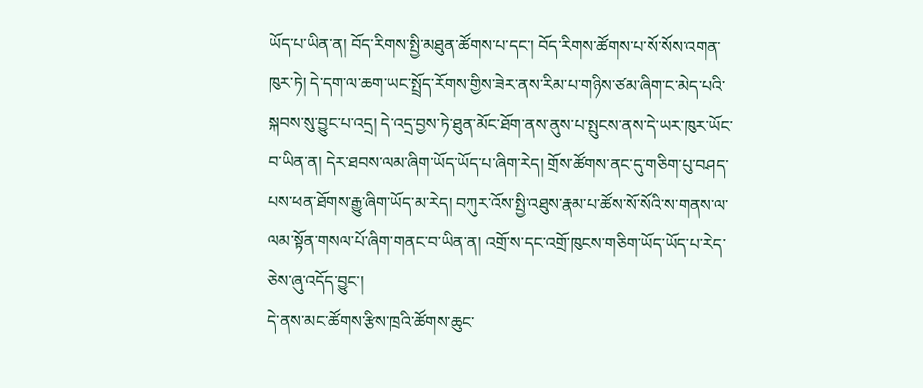ཡོད་པ་ཡིན་ན། བོད་རིགས་སྤྱི་མཐུན་ཚོགས་པ་དང་། བོད་རིགས་ཚོགས་པ་སོ་སོས་འགན་ཁུར་ཏེ། དེ་དག་ལ་ཆག་ཡང་སྤྲོད་རོགས་གྱིས་ཟེར་ནས་རིམ་པ་གཉིས་ཙམ་ཞིག་ང་མེད་པའི་སྐབས་སུ་བྱུང་པ་འདྲ། དེ་འདྲ་བྱས་ཏེ་ཐུན་མོང་ཐོག་ནས་ནུས་པ་སྤུངས་ནས་དེ་ཡར་ཁུར་ཡོང་བ་ཡིན་ན། དེར་ཐབས་ལམ་ཞིག་ཡོད་ཡོད་པ་ཞིག་རེད། གྲོས་ཚོགས་ནང་དུ་གཅིག་པུ་བཤད་པས་ཕན་ཐོགས་རྒྱུ་ཞིག་ཡོད་མ་རེད། བཀུར་འོས་སྤྱི་འཐུས་རྣམ་པ་ཚོས་སོ་སོའི་ས་གནས་ལ་ལམ་སྟོན་གསལ་པོ་ཞིག་གནང་བ་ཡིན་ན། འགྲོ་ས་དང་འགྲོ་ཁུངས་གཅིག་ཡོད་ཡོད་པ་རེད་ཅེས་ཞུ་འདོད་བྱུང་།
དེ་ནས་མང་ཚོགས་རྩིས་ཁྲའི་ཚོགས་ཆུང་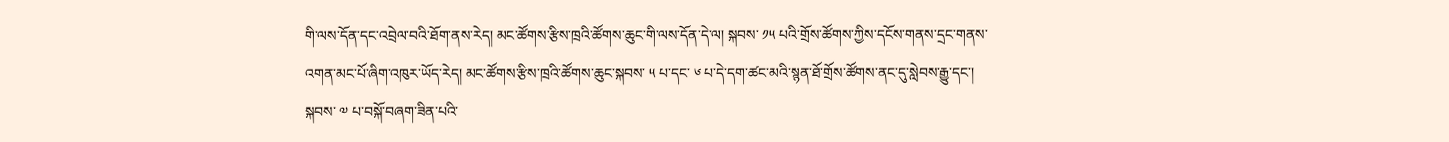གི་ལས་དོན་དང་འབྲེལ་བའི་ཐོག་ནས་རེད། མང་ཚོགས་རྩིས་ཁྲའི་ཚོགས་ཆུང་གི་ལས་དོན་དེ་ལ། སྐབས་ ༡༥ པའི་གྲོས་ཚོགས་ཀྱིས་དངོས་གནས་དྲང་གནས་འགན་མང་པོ་ཞིག་འཁུར་ཡོད་རེད། མང་ཚོགས་རྩིས་ཁྲའི་ཚོགས་ཆུང་སྐབས་ ༥ པ་དང་ ༦ པ་དེ་དག་ཚང་མའི་སྙན་ཐོ་གྲོས་ཚོགས་ནང་དུ་སླེབས་རྒྱུ་དང་། སྐབས་ ༧ པ་བསྐོ་བཞག་ཟིན་པའི་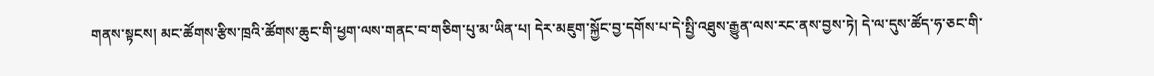གནས་སྟངས། མང་ཚོགས་རྩིས་ཁྲའི་ཚོགས་ཆུང་གི་ཕྱག་ལས་གནང་བ་གཅིག་པུ་མ་ཡིན་པ། དེར་མཇུག་སྐྱོང་བྱ་དགོས་པ་དེ་སྤྱི་འཐུས་རྒྱུན་ལས་རང་ནས་བྱས་ཏེ། དེ་ལ་དུས་ཚོད་ཧ་ཅང་གི་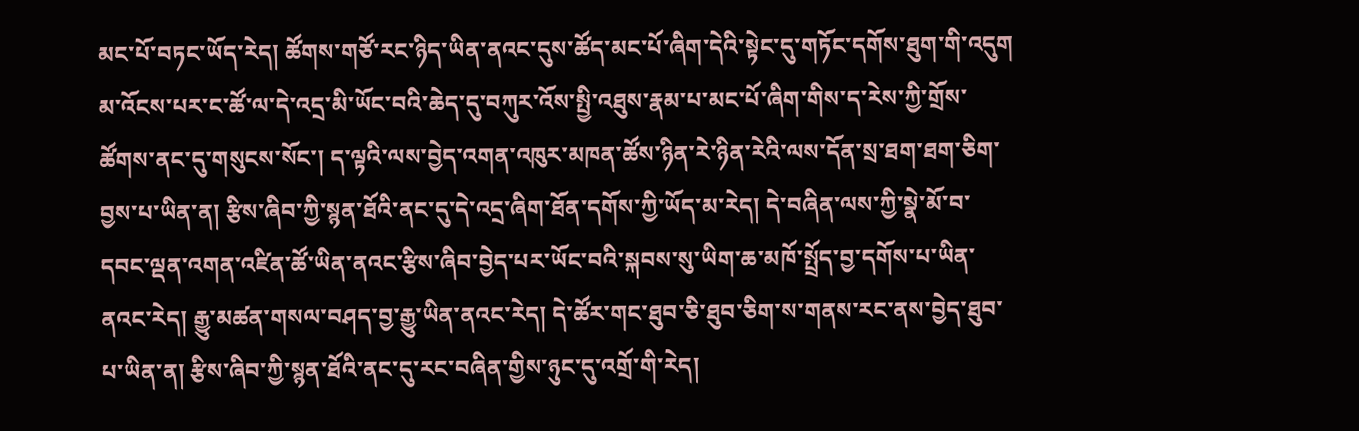མང་པོ་བཏང་ཡོད་རེད། ཚོགས་གཙོ་རང་ཉིད་ཡིན་ནའང་དུས་ཚོད་མང་པོ་ཞིག་དེའི་སྟེང་དུ་གཏོང་དགོས་ཐུག་གི་འདུག མ་འོངས་པར་ང་ཚོ་ལ་དེ་འདྲ་མི་ཡོང་བའི་ཆེད་དུ་བཀུར་འོས་སྤྱི་འཐུས་རྣམ་པ་མང་པོ་ཞིག་གིས་ད་རེས་ཀྱི་གྲོས་ཚོགས་ནང་དུ་གསུངས་སོང་། ད་ལྟའི་ལས་བྱེད་འགན་འཁུར་མཁན་ཚོས་ཉིན་རེ་ཉིན་རེའི་ལས་དོན་སྲ་ཐག་ཐག་ཅིག་བྱས་པ་ཡིན་ན། རྩིས་ཞིབ་ཀྱི་སྙན་ཐོའི་ནང་དུ་དེ་འདྲ་ཞིག་ཐོན་དགོས་ཀྱི་ཡོད་མ་རེད། དེ་བཞིན་ལས་ཀྱི་སྣེ་མོ་བ་དབང་ལྡན་འགན་འཛིན་ཚོ་ཡིན་ནའང་རྩིས་ཞིབ་བྱེད་པར་ཡོང་བའི་སྐབས་སུ་ཡིག་ཆ་མཁོ་སྤྲོད་བྱ་དགོས་པ་ཡིན་ནའང་རེད། རྒྱུ་མཚན་གསལ་བཤད་བྱ་རྒྱུ་ཡིན་ནའང་རེད། དེ་ཚོར་གང་ཐུབ་ཅི་ཐུབ་ཅིག་ས་གནས་རང་ནས་བྱེད་ཐུབ་པ་ཡིན་ན། རྩིས་ཞིབ་ཀྱི་སྙན་ཐོའི་ནང་དུ་རང་བཞིན་གྱིས་ཉུང་དུ་འགྲོ་གི་རེད།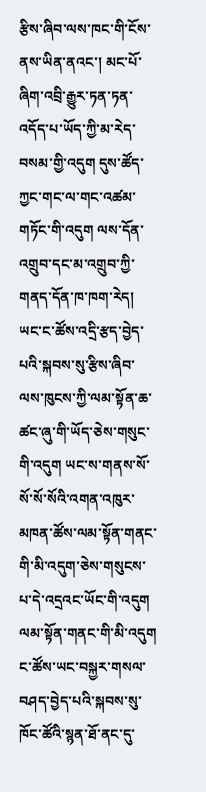རྩིས་ཞིབ་ལས་ཁང་གི་ངོས་ནས་ཡིན་ནའང་། མང་པོ་ཞིག་འབྲི་རྒྱུར་ཏན་ཏན་འདོད་པ་ཡོད་ཀྱི་མ་རེད་བསམ་གྱི་འདུག དུས་ཚོད་ཀྱང་གང་ལ་གང་འཚམ་གཏོང་གི་འདུག ལས་དོན་འགྲུབ་དང་མ་འགྲུབ་ཀྱི་གནད་དོན་ཁ་ཁག་རེད། ཡང་ང་ཚོས་འདྲི་རྩད་བྱེད་པའི་སྐབས་སུ་རྩིས་ཞིབ་ལས་ཁུངས་ཀྱི་ལམ་སྟོན་ཆ་ཚང་ཞུ་གི་ཡོད་ཅེས་གསུང་གི་འདུག ཡང་ས་གནས་སོ་སོ་སོ་སོའི་འགན་འཁུར་མཁན་ཚོས་ལམ་སྟོན་གནང་གི་མི་འདུག་ཅེས་གསུངས་པ་དེ་འདྲའང་ཡོང་གི་འདུག ལམ་སྟོན་གནང་གི་མི་འདུག ང་ཚོས་ཡང་བསྐྱར་གསལ་བཤད་བྱེད་པའི་སྐབས་སུ་ཁོང་ཚོའི་སྙན་ཐོ་ནང་དུ་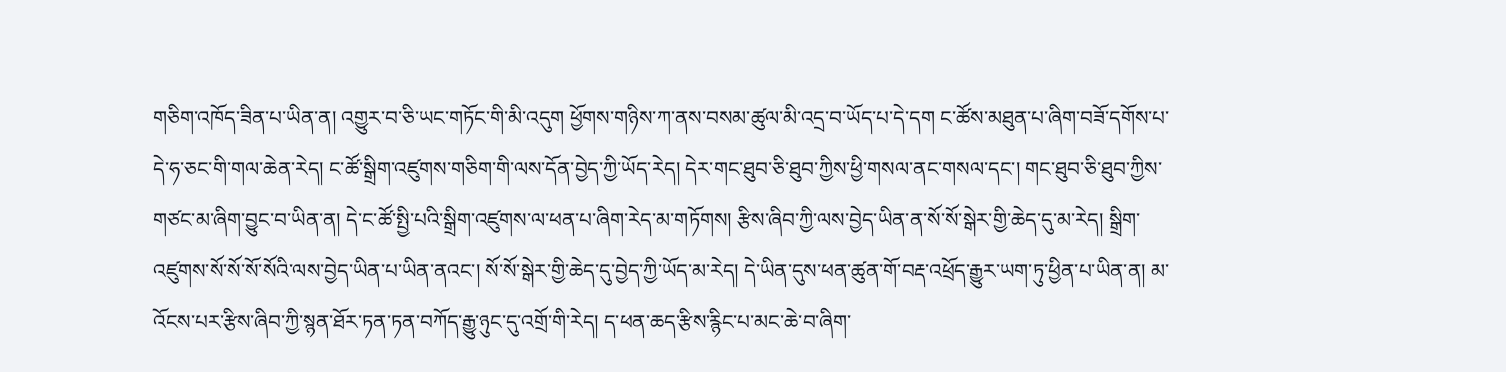གཅིག་འཁོད་ཟིན་པ་ཡིན་ན། འགྱུར་བ་ཅི་ཡང་གཏོང་གི་མི་འདུག ཕྱོགས་གཉིས་ཀ་ནས་བསམ་ཚུལ་མི་འདྲ་བ་ཡོད་པ་དེ་དག ང་ཚོས་མཐུན་པ་ཞིག་བཟོ་དགོས་པ་དེ་ཧ་ཅང་གི་གལ་ཆེན་རེད། ང་ཚོ་སྒྲིག་འཛུགས་གཅིག་གི་ལས་དོན་བྱེད་ཀྱི་ཡོད་རེད། དེར་གང་ཐུབ་ཅི་ཐུབ་ཀྱིས་ཕྱི་གསལ་ནང་གསལ་དང་། གང་ཐུབ་ཅི་ཐུབ་ཀྱིས་གཙང་མ་ཞིག་བྱུང་བ་ཡིན་ན། དེ་ང་ཚོ་སྤྱི་པའི་སྒྲིག་འཛུགས་ལ་ཕན་པ་ཞིག་རེད་མ་གཏོགས། རྩིས་ཞིབ་ཀྱི་ལས་བྱེད་ཡིན་ན་སོ་སོ་སྒེར་གྱི་ཆེད་དུ་མ་རེད། སྒྲིག་འཛུགས་སོ་སོ་སོ་སོའི་ལས་བྱེད་ཡིན་པ་ཡིན་ནའང་། སོ་སོ་སྒེར་གྱི་ཆེད་དུ་བྱེད་ཀྱི་ཡོད་མ་རེད། དེ་ཡིན་དུས་ཕན་ཚུན་གོ་བརྡ་འཕྲོད་རྒྱུར་ཡག་ཏུ་ཕྱིན་པ་ཡིན་ན། མ་འོངས་པར་རྩིས་ཞིབ་ཀྱི་སྙན་ཐོར་ཏན་ཏན་བཀོད་རྒྱུ་ཉུང་དུ་འགྲོ་གི་རེད། ད་ཕན་ཆད་རྩིས་རྙིང་པ་མང་ཆེ་བ་ཞིག་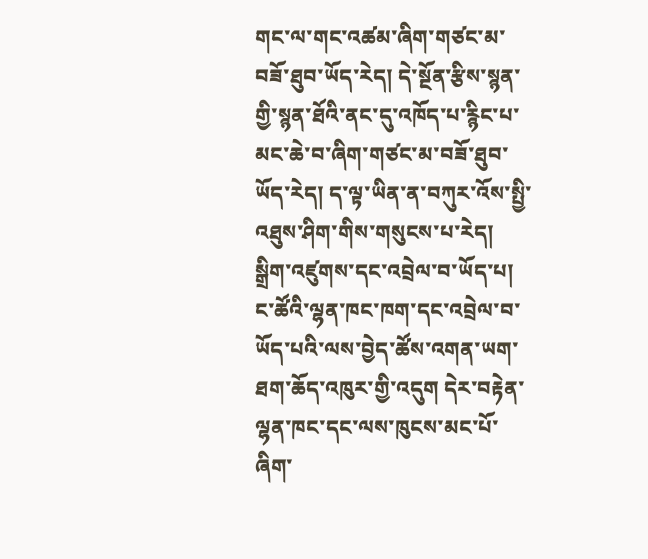གང་ལ་གང་འཚམ་ཞིག་གཙང་མ་བཟོ་ཐུབ་ཡོད་རེད། དེ་སྔོན་རྩིས་སྙན་གྱི་སྙན་ཐོའི་ནང་དུ་འཁོད་པ་རྙིང་པ་མང་ཆེ་བ་ཞིག་གཙང་མ་བཟོ་ཐུབ་ཡོད་རེད། ད་ལྟ་ཡིན་ན་བཀུར་འོས་སྤྱི་འཐུས་ཤིག་གིས་གསུངས་པ་རེད། སྒྲིག་འཛུགས་དང་འབྲེལ་བ་ཡོད་པ། ང་ཚོའི་ལྷན་ཁང་ཁག་དང་འབྲེལ་བ་ཡོད་པའི་ལས་བྱེད་ཚོས་འགན་ཡག་ཐག་ཆོད་འཁུར་གྱི་འདུག དེར་བརྟེན་ལྷན་ཁང་དང་ལས་ཁུངས་མང་པོ་ཞིག་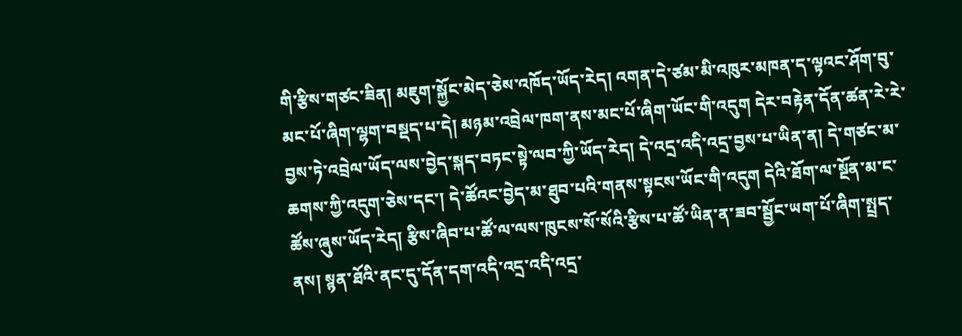གི་རྩིས་གཙང་ཟིན། མཇུག་སྐྱོང་མེད་ཅེས་འཁོད་ཡོད་རེད། འགན་དེ་ཙམ་མི་འཁུར་མཁན་ད་ལྟའང་ཤོག་བུ་མང་པོ་ཞིག་ལྷག་བསྡད་པ་དེ། མཉམ་འབྲེལ་ཁག་ནས་མང་པོ་ཞིག་ཡོང་གི་འདུག དེར་བརྟེན་དོན་ཚན་རེ་རེ་བྱས་ཏེ་འབྲེལ་ཡོད་ལས་བྱེད་སྐད་བཏང་སྟེ་ལབ་ཀྱི་ཡོད་རེད། དེ་འདྲ་འདི་འདྲ་བྱས་པ་ཡིན་ན། དེ་གཙང་མ་ཆགས་ཀྱི་འདུག་ཅེས་དང་། དེ་ཚོའང་བྱེད་མ་ཐུབ་པའི་གནས་སྟངས་ཡོང་གི་འདུག དེའི་ཐོག་ལ་སྔོན་མ་ང་ཚོས་ཞུས་ཡོད་རེད། རྩིས་ཞིབ་པ་ཚོ་ལ་ལས་ཁུངས་སོ་སོའི་རྩིས་པ་ཚོ་ཡིན་ན་ཟབ་སྦྱོང་ཡག་པོ་ཞིག་སྤྲད་ནས། སྙན་ཐོའི་ནང་དུ་དོན་དག་འདི་འདྲ་འདི་འདྲ་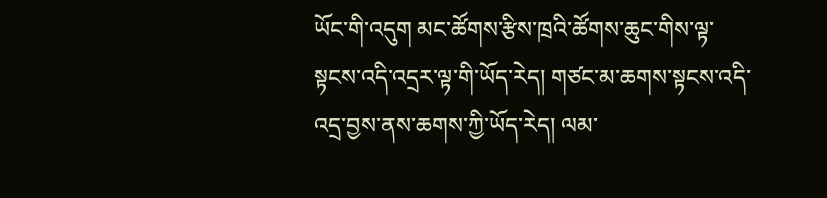ཡོང་གི་འདུག མང་ཚོགས་རྩིས་ཁྲའི་ཚོགས་ཆུང་གིས་ལྟ་སྟངས་འདི་འདྲར་ལྟ་གི་ཡོད་རེད། གཙང་མ་ཆགས་སྟངས་འདི་འདྲ་བྱས་ནས་ཆགས་ཀྱི་ཡོད་རེད། ལམ་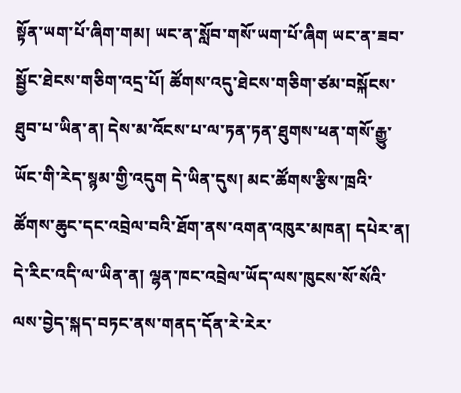སྟོན་ཡག་པོ་ཞིག་གམ། ཡང་ན་སློབ་གསོ་ཡག་པོ་ཞིག ཡང་ན་ཟབ་སྦྱོང་ཐེངས་གཅིག་འདྲ་པོ། ཚོགས་འདུ་ཐེངས་གཅིག་ཙམ་བསྐོངས་ཐུབ་པ་ཡིན་ན། དེས་མ་འོངས་པ་ལ་ཏན་ཏན་ཐུགས་ཕན་གསོ་རྒྱུ་ཡོང་གི་རེད་སྙམ་གྱི་འདུག དེ་ཡིན་དུས། མང་ཚོགས་རྩིས་ཁྲའི་ཚོགས་ཆུང་དང་འབྲེལ་བའི་ཐོག་ནས་འགན་འཁུར་མཁན། དཔེར་ན། དེ་རིང་འདི་ལ་ཡིན་ན། ལྷན་ཁང་འབྲེལ་ཡོད་ལས་ཁུངས་སོ་སོའི་ལས་བྱེད་སྐད་བཏང་ནས་གནད་དོན་རེ་རེར་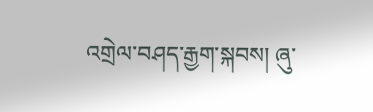འགྲེལ་བཤད་རྒྱག་སྐབས། ཞུ་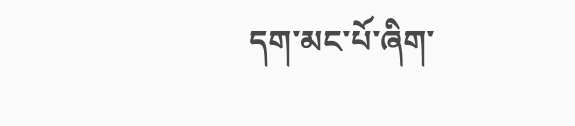དག་མང་པོ་ཞིག་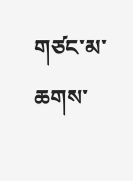གཙང་མ་ཆགས་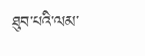ཐུབ་པའི་ལམ་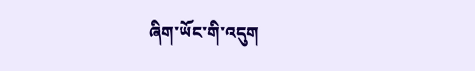ཞིག་ཡོང་གི་འདུག